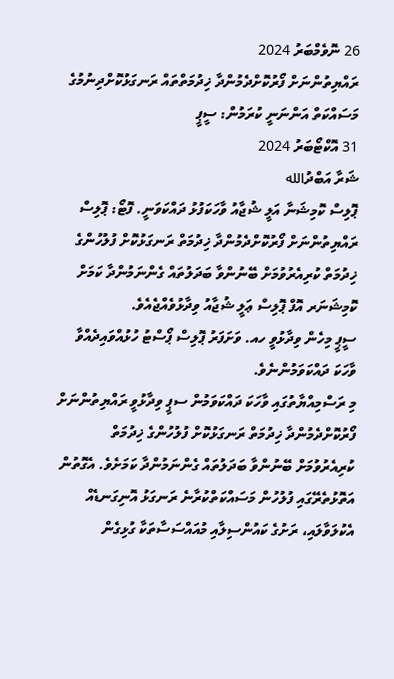26 ނޮވެމްބަރު 2024
ރައްޔިތުންނަށް ފޯރުކޮށްދެމުންދާ ޚިދުމަތްތައް ރަނގަޅުކޮށްދިނުމުގެ މަސައްކަތް އަންނަނީ ކުރަމުން: ސީޕީ
31 އޮކްޓޯބަރު 2024
ޝަރާ އަބްދުالله
ޕޮލިސް ކޮމިޝަނާ އަލީ ޝުޖާއު ވާހަކަފުޅު ދައްކަވަނީ. ފޮޓޯ: ޕޮލިސް
ރައްޔިތުންނަށް ފޯރުކޮށްދެމުންދާ ޚިދުމަތް ރަނގަޅުކޮށް ފުލުހުންގެ ޚިދުމަތް ކުރިއެރުވުމަށް ބޭނުންވާ ބަދަލުތައް ގެންނަމުންދާ ކަމަށް ކޮމިޝަނަރ އޮފް ޕޮލިސް ޢަލީ ޝުޖާއު ވިދާޅުވެއްޖެއެވެ.
ސީޕީ މިހެން ވިދާޅުވީ ހއ. ވަށަފަރު ޕޮލިސް ޕޯސްޓު ހުޅުއްވައިދެއްވާ ވާހަކަ ދައްކަވަމުންނެވެ.
މި ރަސްމިއްޔާތުގައި ވާހަކަ ދައްކަވަމުން ސޕީ ވިދާޅުވީ ރައްޔިތުންނަށް ފޯރުކޮށްދެމުންދާ ޚިދުމަތް ރަނގަޅުކޮށް ފުލުހުންގެ ޚިދުމަތް ކުރިއެރުވުމަށް ބޭނުންވާ ބަދަލުތައް ގެންނަމުންދާ ކަމަށެވެ. އެގޮތުން އަތޮޅުތެރޭގައި ފުލުހުން މަސައްކަތްކުރާނެ ރަނގަޅު އޮނިގަނޑެއް އެކުލަވާލައި، ރަށުގެ ކައުންސިލާއި މުއައްސަސާތަކާ ގުޅިގެން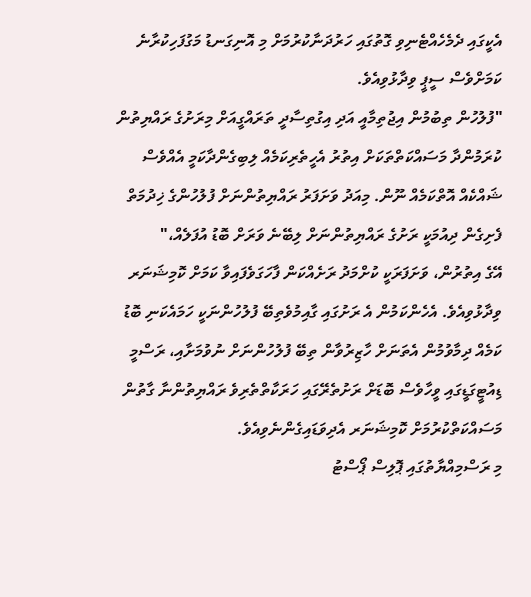އެކީގައި ދެމެހެއްޓެނިވި ގޮތުގައި ހަރުދަނާކުރުމަށް މި އޮނިގަނޑު މަގުފަހިކުރާނެ ކަމަށްވެސް ސީޕީ ވިދާޅުވިއެވެ.
"ފުލުހުން ތިބުމުން އިޖުތިމާއީ އަދި އިގުތިސާދީ ތަރައްގީއަށް މިރަށުގެ ރައްޔިތުން ކުރަމުންދާ މަސައްކަތްތަކަށް އިތުރު އެހީތެރިކަމެއް ލިބިގެންދާކަމީ އެއްވެސް ޝައްކެއް އޮތްކަމެއް ނޫން. މިއަދު ވަށަފަރު ރައްޔިތުންނަށް ފުލުހުންގެ ޚިދުމަތް ފެށިގެން ދިއުމަކީ ރަށުގެ ރައްޔިތުންނަށް ލިބޭނެ ވަރަށް ބޮޑު އުފަލެއް،"
އޭގެ އިތުރުން، ވަށަފަރަކީ ކުށްމަދު ރަށެއްކަން ފާހަގަވެފައިވާ ކަމަށް ކޮމިޝަނަރ ވިދާޅުވިއެވެ. އެހެންކަމުން އެ ރަށުގައި ގާއިމުވެތިބޭ ފުލުހުންނަކީ ހަމައެކަނި ބޮޑު ކަމެއް ދިމާވުމުން އެތަނަށް ހާޒިރުވާން ތިބޭ ފުލުހުންނަށް ނުވުމަށާއި، ރަސްމީ ޑިއުޓީގަޑީގައި ވީހާވެސް ބޮޑަށް ރަށުތެރޭގައި ހަރަކާތްތެރިވެ ރައްޔިތުންނާ ގާތުން މަސައްކަތްކުރުމަށް ކޮމިޝަނަރ އެދިވަޑައިގެންނެވިއެވެ.
މި ރަސްމިއްޔާތުގައި ޕޮލިސް ޕޯސްޓު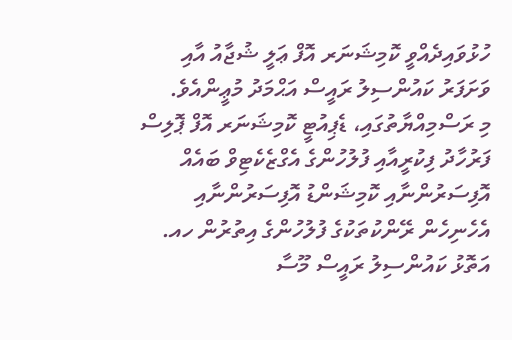ހުޅުވައިދެއްވީ ކޮމިޝަނަރ އޮފް ޢަލީ ޝުޖާއު އާއި ވަށަފަރު ކައުންސިލު ރައީސް އަޙްމަދު މުޢީންއެވެ.
މި ރަސްމިއްޔާތުގައި، ޑެޕިއުޓީ ކޮމިޝަނަރ އޮފް ޕޮލިސް ފަރުހާދު ފިކުރީއާއި ފުލުހުންގެ އެގްޒެކެޓިވް ބައެއް އޮފިސަރުންނާއި ކޮމިޝަންޑު އޮފިސަރުންނާއި އެހެނިހެން ރޭންކުތަކުގެ ފުލުހުންގެ އިތުރުން ހއ. އަތޮޅު ކައުންސިލު ރައީސް މޫސާ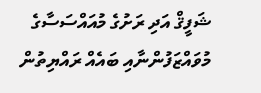ޝަފީޤް އަދި ރަށުގެ މުއައްސަސާގެ މުވައްޒަފުންނާއި ބައެއް ރައްޔިތުން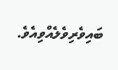ބައިވެރިވެލެއްވިއެވެ.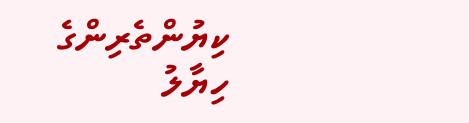ކިޔުންތެރިންގެ ހިޔާލު